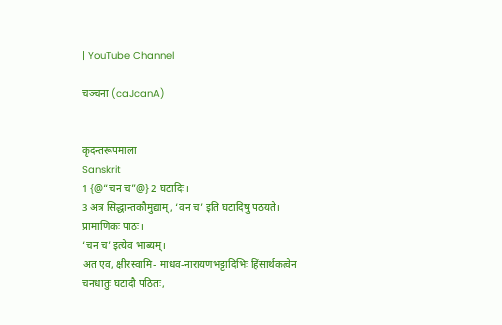| YouTube Channel

चञ्चना (caJcanA)


कृदन्तरूपमाला
Sanskrit
1 {@“चन च”@} 2 घटादिः।
3 अत्र सिद्धान्तकौमुद्याम्, ‘वन च’ इति घटादिषु पठयते।
प्रामाणिकः पाठः।
‘चन च’ इत्येव भाब्यम्।
अत एव, क्षीरस्वामि- माधव-नारायणभट्टादिभिः हिंसार्थकत्वेन चनधातुः घटादौ पठितः,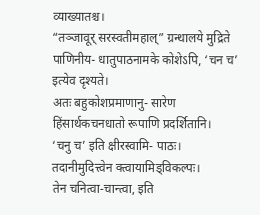व्याख्यातश्च।
“तञ्जावूर् सरस्वतीमहाल्” ग्रन्थालये मुद्रिते पाणिनीय- धातुपाठनामके कोशेऽपि, ‘चन च’ इत्येव दृश्यते।
अतः बहुकोशप्रमाणानु- सारेण हिंसार्थकचनधातो रूपाणि प्रदर्शितानि।
‘चनु च’ इति क्षीरस्वामि- पाठः।
तदानीमुदित्त्वेन क्त्वायामिड्विकल्पः।
तेन चनित्वा-चान्त्वा, इति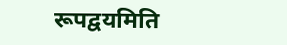रूपद्वयमिति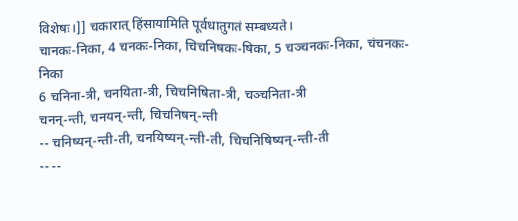विशेषः।]] चकारात् हिंसायामिति पूर्वधातुगतं सम्बध्यते।
चानकः-निका, 4 चनकः-निका, चिचनिषकः-षिका, 5 चञ्चनकः-निका, चंचनकः-निका
6 चनिना-त्री, चनयिता-त्री, चिचनिषिता-त्री, चञ्चनिता-त्री
चनन्-न्ती, चनयन्-न्ती, चिचनिषन्-न्ती
-- चनिष्यन्-न्ती-ती, चनयिष्यन्-न्ती-ती, चिचनिषिष्यन्-न्ती-ती
-- --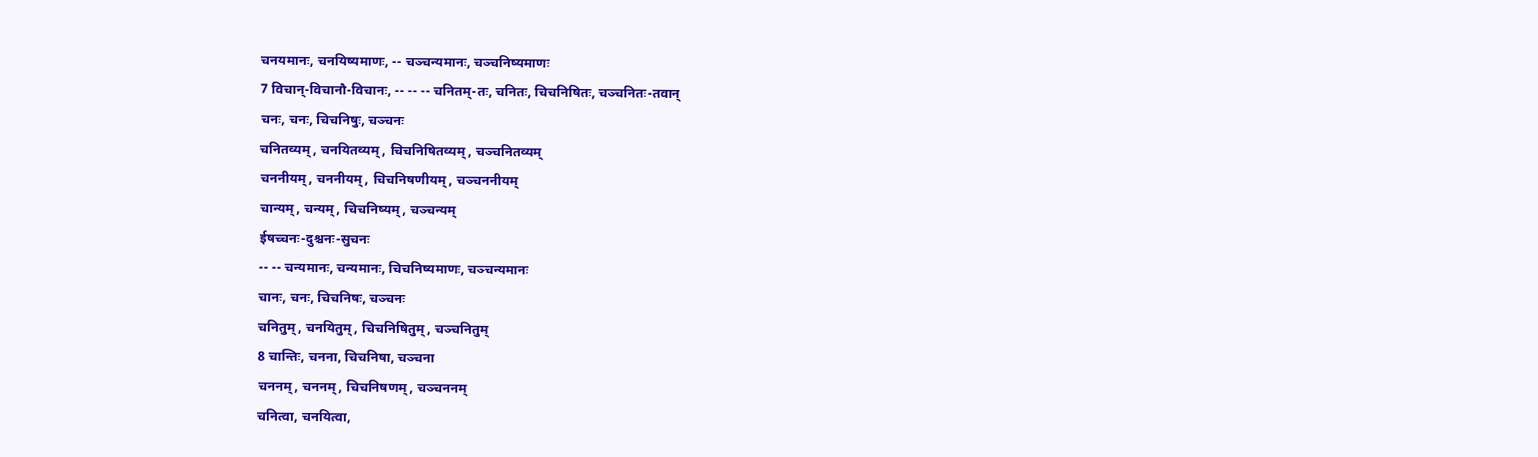चनयमानः, चनयिष्यमाणः, -- चञ्चन्यमानः, चञ्चनिष्यमाणः
7 विचान्-विचानौ-विचानः, -- -- -- चनितम्-तः, चनितः, चिचनिषितः, चञ्चनितः-तवान्
चनः, चनः, चिचनिषुः, चञ्चनः
चनितव्यम्, चनयितव्यम्, चिचनिषितव्यम्, चञ्चनितव्यम्
चननीयम्, चननीयम्, चिचनिषणीयम्, चञ्चननीयम्
चान्यम्, चन्यम्, चिचनिष्यम्, चञ्चन्यम्
ईषच्चनः-दुश्चनः-सुचनः
-- -- चन्यमानः, चन्यमानः, चिचनिष्यमाणः, चञ्चन्यमानः
चानः, चनः, चिचनिषः, चञ्चनः
चनितुम्, चनयितुम्, चिचनिषितुम्, चञ्चनितुम्
8 चान्तिः, चनना, चिचनिषा, चञ्चना
चननम्, चननम्, चिचनिषणम्, चञ्चननम्
चनित्वा, चनयित्वा,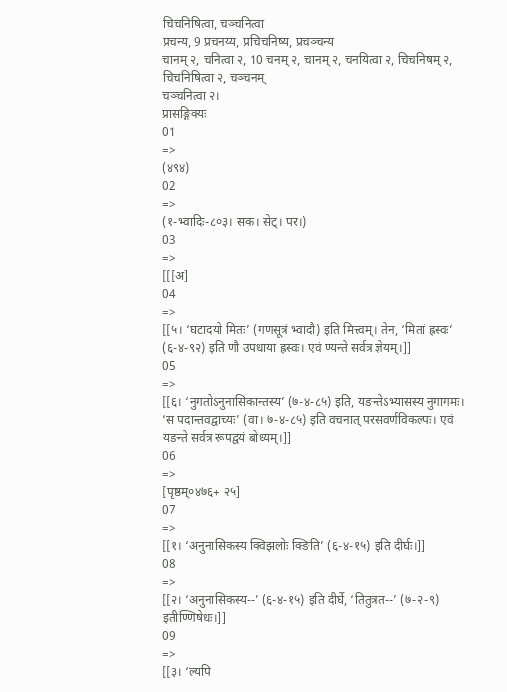चिचनिषित्वा, चञ्चनित्वा
प्रचन्य, 9 प्रचनय्य, प्रचिचनिष्य, प्रचञ्चन्य
चानम् २, चनित्वा २, 10 चनम् २, चानम् २, चनयित्वा २, चिचनिषम् २, चिचनिषित्वा २, चञ्चनम्
चञ्चनित्वा २।
प्रासङ्गिक्यः
01
=>
(४९४)
02
=>
(१-भ्वादिः-८०३। सक। सेट्। पर।)
03
=>
[[[अ]
04
=>
[[५। ‘घटादयो मितः’ (गणसूत्रं भ्वादौ) इति मित्त्वम्। तेन, ‘मितां ह्रस्वः’ (६-४-९२) इति णौ उपधाया ह्रस्वः। एवं ण्यन्ते सर्वत्र ज्ञेयम्।]]
05
=>
[[६। ‘नुगतोऽनुनासिकान्तस्य’ (७-४-८५) इति, यङन्तेऽभ्यासस्य नुगागमः। ‘स पदान्तवद्वाच्यः’ (वा। ७-४-८५) इति वचनात् परसवर्णविकल्पः। एवं यङन्ते सर्वत्र रूपद्वयं बोध्यम्।]]
06
=>
[पृष्ठम्०४७६+ २५]
07
=>
[[१। ‘अनुनासिकस्य क्विझलोः क्ङिति’ (६-४-१५) इति दीर्घः।]]
08
=>
[[२। ‘अनुनासिकस्य--’ (६-४-१५) इति दीर्घे, ‘तितुत्रत--’ (७-२-९) इतीण्णिषेधः।]]
09
=>
[[३। ‘ल्यपि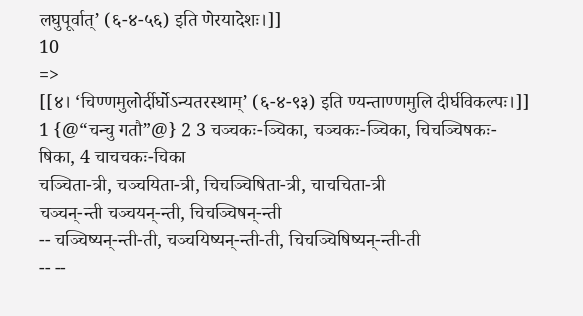लघुपूर्वात्’ (६-४-५६) इति णेरयादेशः।]]
10
=>
[[४। ‘चिण्णमुलोर्दीर्घोऽन्यतरस्थाम्’ (६-४-९३) इति ण्यन्ताण्णमुलि दीर्घविकल्पः।]]
1 {@“चन्चु गतौ”@} 2 3 चञ्चकः-ञ्चिका, चञ्चकः-ञ्चिका, चिचञ्चिषकः-षिका, 4 चाचचकः-चिका
चञ्चिता-त्री, चञ्चयिता-त्री, चिचञ्चिषिता-त्री, चाचचिता-त्री
चञ्चन्-न्ती चञ्चयन्-न्ती, चिचञ्चिषन्-न्ती
-- चञ्चिष्यन्-न्ती-ती, चञ्चयिष्यन्-न्ती-ती, चिचञ्चिषिष्यन्-न्ती-ती
-- --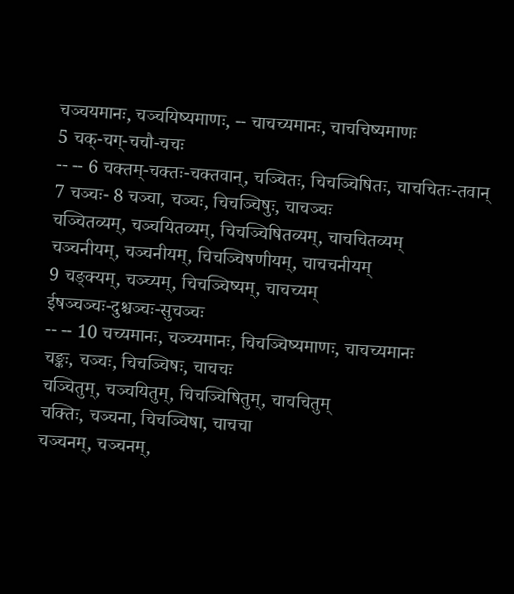चञ्चयमानः, चञ्चयिष्यमाणः, -- चाचच्यमानः, चाचचिष्यमाणः
5 चक्-चग्-चचौ-चचः
-- -- 6 चक्तम्-चक्तः-चक्तवान्, चञ्चितः, चिचञ्चिषितः, चाचचितः-तवान्
7 चञ्चः- 8 चञ्चा, चञ्चः, चिचञ्चिषुः, चाचञ्चः
चञ्चितव्यम्, चञ्चयितव्यम्, चिचञ्चिषितव्यम्, चाचचितव्यम्
चञ्चनीयम्, चञ्चनीयम्, चिचञ्चिषणीयम्, चाचचनीयम्
9 चङ्क्यम्, चञ्च्यम्, चिचञ्चिष्यम्, चाचच्यम्
ईषञ्चञ्चः-दुश्चञ्चः-सुचञ्चः
-- -- 10 चच्यमानः, चञ्च्यमानः, चिचञ्चिष्यमाणः, चाचच्यमानः
चङ्कः, चञ्चः, चिचञ्चिषः, चाचचः
चञ्चितुम्, चञ्चयितुम्, चिचञ्चिषितुम्, चाचचितुम्
चक्तिः, चञ्चना, चिचञ्चिषा, चाचचा
चञ्चनम्, चञ्चनम्,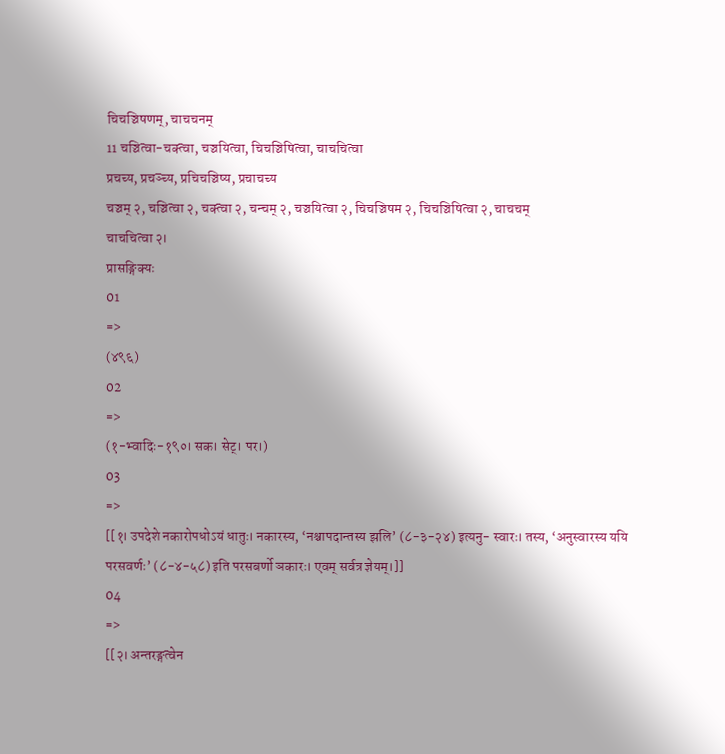चिचञ्चिषणम्, चाचचनम्
11 चञ्चित्वा-चक्त्वा, चञ्चयित्वा, चिचञ्चिषित्वा, चाचचित्वा
प्रचच्य, प्रचञ्च्य, प्रचिचञ्चिष्य, प्रचाचच्य
चञ्चम् २, चञ्चित्वा २, चक्त्वा २, चन्चम् २, चञ्चयित्वा २, चिचञ्चिषम २, चिचञ्चिषित्वा २, चाचचम्
चाचचित्वा २।
प्रासङ्गिक्यः
01
=>
(४९६)
02
=>
(१-भ्वादिः-१९०। सक। सेट्। पर।)
03
=>
[[१। उपदेशे नकारोपधोऽयं धातुः। नकारस्य, ‘नश्चापदान्तस्य झलि’ (८-३-२४) इत्यनु- स्वारः। तस्य, ‘अनुस्वारस्य ययि परसवर्णः’ (८-४-५८) इति परसबर्णो ञकारः। एवम् सर्वत्र ज्ञेयम्।]]
04
=>
[[२। अन्तरङ्गत्वेन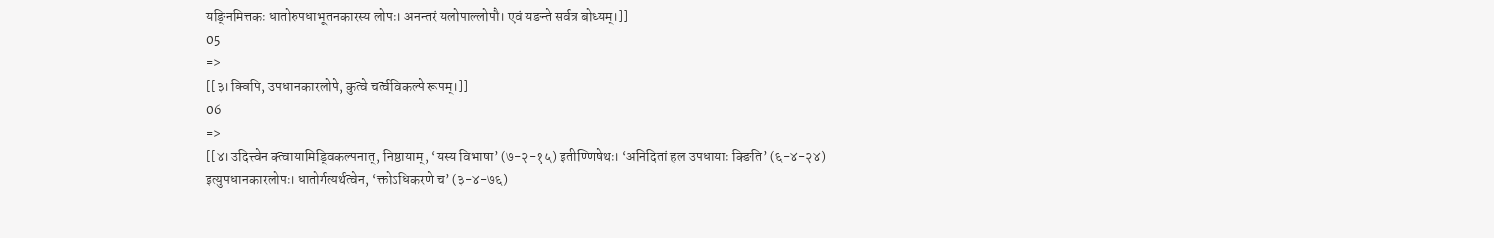यङ्निमित्तकः धातोरुपधाभूतनकारस्य लोपः। अनन्तरं यलोपाल्लोपौ। एवं यङन्ते सर्वत्र बोध्यम्।]]
05
=>
[[३। क्विपि, उपधानकारलोपे, कुत्वे चर्त्वविकल्पे रूपम्।]]
06
=>
[[४। उदित्त्वेन क्त्वायामिड्विकल्पनात्, निष्ठायाम्, ‘यस्य विभाषा’ (७-२-१५) इतीण्णिषेथः। ‘अनिदितां हल उपधायाः क्ङिति’ (६-४-२४) इत्युपधानकारलोपः। धातोर्गत्यर्थत्वेन, ‘क्तोऽधिकरणे च’ (३-४-७६)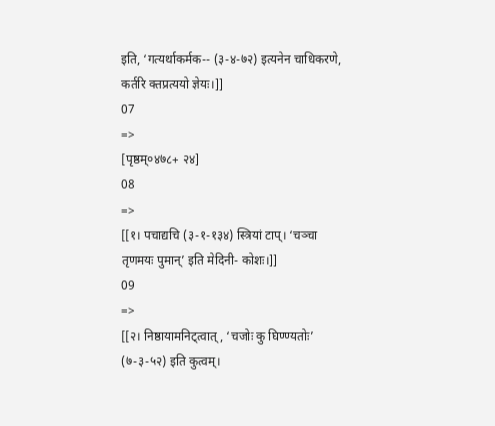इति, ‘गत्यर्थाकर्मक-- (३-४-७२) इत्यनेन चाधिकरणे, कर्तरि क्तप्रत्ययो ज्ञेयः।]]
07
=>
[पृष्ठम्०४७८+ २४]
08
=>
[[१। पचाद्यचि (३-१-१३४) स्त्रियां टाप्। ‘चञ्चा तृणमयः पुमान्’ इति मेदिनी- कोशः।]]
09
=>
[[२। निष्ठायामनिट्त्वात्, ‘चजोः कु घिण्ण्यतोः’ (७-३-५२) इति कुत्वम्।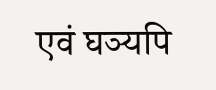एवं घञ्यपि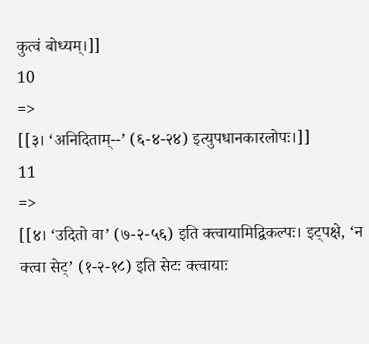कुत्वं बोध्यम्।]]
10
=>
[[३। ‘अनिदिताम्--’ (६-४-२४) इत्युपधानकारलोपः।]]
11
=>
[[४। ‘उदितो वा’ (७-२-५६) इति क्त्वायामिद्विकल्पः। इट्पक्षे, ‘न क्त्वा सेट्’ (१-२-१८) इति सेटः क्त्वायाः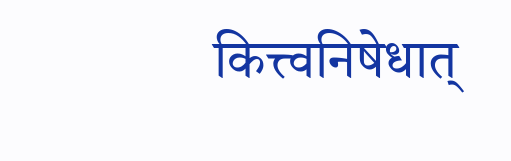कित्त्वनिषेधात्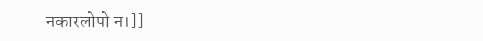नकारलोपो न।]]